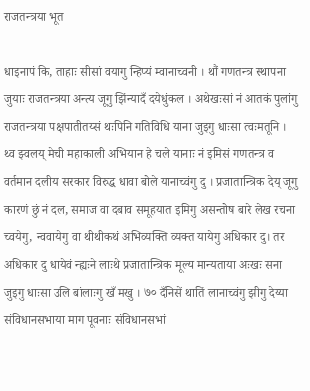राजतन्त्रया भूत

धाइनापं कि, ताहाः सीसां वयागु न्हिप्यं म्वानाच्वनी । थौं गणतन्त्र स्थापना जुयाः राजतन्त्रया अन्त्य जूगु झिंन्यादँ दयेधुंकल । अथेखःसां नं आतकं पुलांगु राजतन्त्रया पक्षपातीतय्सं थःपिनि गतिविधि याना जुइगु धाःसा त्वःमतूनि । थ्व झ्वलय् मेची महाकाली अभियान हे चले यानाः नं इमिसं गणतन्त्र व वर्तमान दलीय सरकार विरुद्ध धावा बोले यानाच्वंगु दु । प्रजातान्त्रिक देय् जूगु कारणं छुं नं दल, समाज वा दबाव समूहयात इमिगु असन्तोष बारे लेख रचना च्वयेगु, न्ववायेगु वा थीथीकथं अभिव्यक्ति व्यक्त यायेगु अधिकार दु। तर अधिकार दु धायेवं न्ह्यःने लाःथे प्रजातान्त्रिक मूल्य मान्यताया अःखः सना जुइगु धाःसा उलि बांलाःगु खँ मखु । ७० दँनिसें थातिं लानाच्वंगु झीगु देय्या संविधानसभाया माग पूवनाः संविधानसभां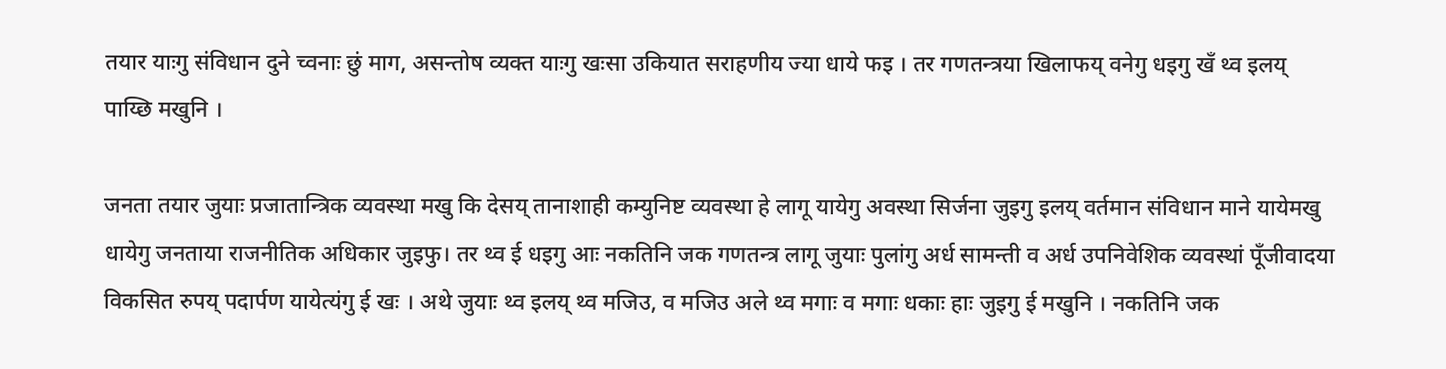तयार याःगु संविधान दुने च्वनाः छुं माग, असन्तोष व्यक्त याःगु खःसा उकियात सराहणीय ज्या धाये फइ । तर गणतन्त्रया खिलाफय् वनेगु धइगु खँ थ्व इलय् पाय्छि मखुनि ।

जनता तयार जुयाः प्रजातान्त्रिक व्यवस्था मखु कि देसय् तानाशाही कम्युनिष्ट व्यवस्था हे लागू यायेगु अवस्था सिर्जना जुइगु इलय् वर्तमान संविधान माने यायेमखु धायेगु जनताया राजनीतिक अधिकार जुइफु। तर थ्व ई धइगु आः नकतिनि जक गणतन्त्र लागू जुयाः पुलांगु अर्ध सामन्ती व अर्ध उपनिवेशिक व्यवस्थां पूँजीवादया विकसित रुपय् पदार्पण यायेत्यंगु ई खः । अथे जुयाः थ्व इलय् थ्व मजिउ, व मजिउ अले थ्व मगाः व मगाः धकाः हाः जुइगु ई मखुनि । नकतिनि जक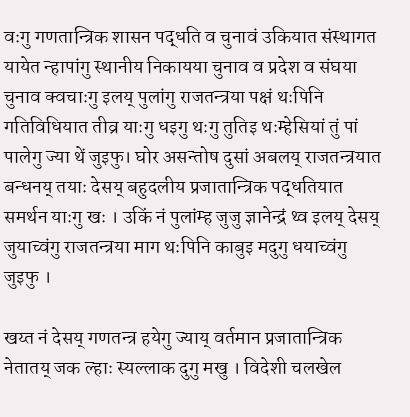वःगु गणतान्त्रिक शासन पद्धति व चुनावं उकियात संस्थागत यायेत न्हापांगु स्थानीय निकायया चुनाव व प्रदेश व संघया चुनाव क्वचाःगु इलय् पुलांगु राजतन्त्रया पक्षं थःपिनि गतिविधियात तीव्र याःगु धइगु थःगु तुतिइ थःम्हेसियां तुं पां पालेगु ज्या थें जुइफु। घोर असन्तोष दुसां अबलय् राजतन्त्रयात बन्धनय् तयाः देसय् बहुदलीय प्रजातान्त्रिक पद्धतियात समर्थन याःगु खः । उकिं नं पुलांम्ह जुजु ज्ञानेन्द्रं थ्व इलय् देसय् जुयाच्वंगु राजतन्त्रया माग थःपिनि काबुइ मदुगु धयाच्वंगु जुइफु ।

खय्त नं देसय् गणतन्त्र हयेगु ज्याय् वर्तमान प्रजातान्त्रिक नेतातय् जक ल्हाः स्यल्लाक दुगु मखु । विदेशी चलखेल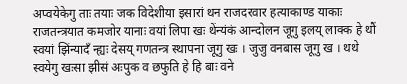अप्वयेकेगु ताः तयाः जक विदेशीया इसारां थन राजदरवार हत्याकाण्ड याकाः राजतन्त्रयात कमजोर यानाः वयां लिपा खः थेंन्यंकं आन्दोलन जूगु इलय् लाक्क हे थौं स्वयां झिंन्यादँ न्ह्यः देसय् गणतन्त्र स्थापना जूगु खः । जुजु वनबास जूगु ख । थथे स्वयेगु खःसा झीसं अःपुक व छफुति हे हि बाः वने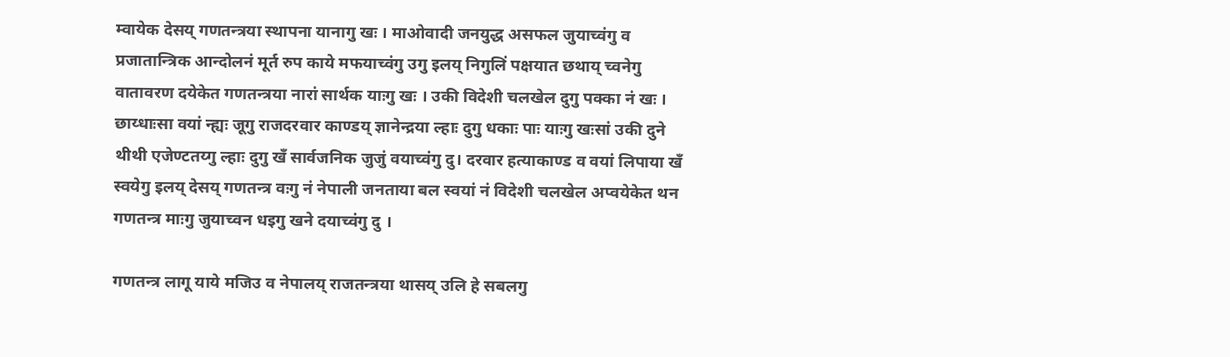म्वायेक देसय् गणतन्त्रया स्थापना यानागु खः । माओवादी जनयुद्ध असफल जुयाच्वंगु व प्रजातान्त्रिक आन्दोलनं मूर्त रुप काये मफयाच्वंगु उगु इलय् निगुलिं पक्षयात छथाय् च्वनेगु वातावरण दयेकेत गणतन्त्रया नारां सार्थक याःगु खः । उकी विदेशी चलखेल दुगु पक्का नं खः । छाय्धाःसा वयां न्ह्यः जूगु राजदरवार काण्डय् ज्ञानेन्द्रया ल्हाः दुगु धकाः पाः याःगु खःसां उकी दुने थीथी एजेण्टतय्गु ल्हाः दुगु खँ सार्वजनिक जुजुं वयाच्वंगु दु। दरवार हत्याकाण्ड व वयां लिपाया खँ स्वयेगु इलय् देसय् गणतन्त्र वःगु नं नेपाली जनताया बल स्वयां नं विदेशी चलखेल अप्वयेकेत थन गणतन्त्र माःगु जुयाच्वन धइगु खने दयाच्वंगु दु ।

गणतन्त्र लागू याये मजिउ व नेपालय् राजतन्त्रया थासय् उलि हे सबलगु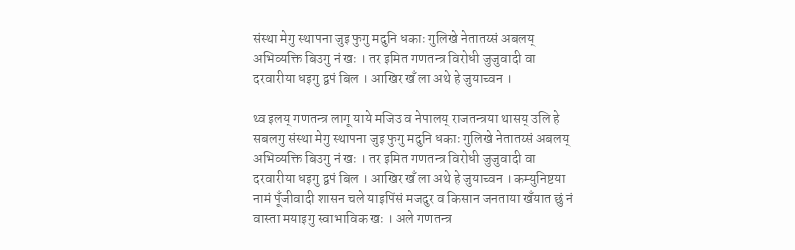संस्था मेगु स्थापना जुइ फुगु मदुनि धकाः गुलिखे नेतातय्सं अबलय् अभिव्यक्ति बिउगु नं खः । तर इमित गणतन्त्र विरोधी जुजुवादी वा दरवारीया धइगु द्वपं बिल । आखिर खँ ला अथे हे जुयाच्वन ।

थ्व इलय् गणतन्त्र लागू याये मजिउ व नेपालय् राजतन्त्रया थासय् उलि हे सबलगु संस्था मेगु स्थापना जुइ फुगु मदुनि धकाः गुलिखे नेतातय्सं अबलय् अभिव्यक्ति बिउगु नं खः । तर इमित गणतन्त्र विरोधी जुजुवादी वा दरवारीया धइगु द्वपं बिल । आखिर खँ ला अथे हे जुयाच्वन । कम्युनिष्टया नामं पूँजीवादी शासन चले याइपिंसं मजदुर व किसान जनताया खँयात छुं नं वास्ता मयाइगु स्वाभाविक खः । अले गणतन्त्र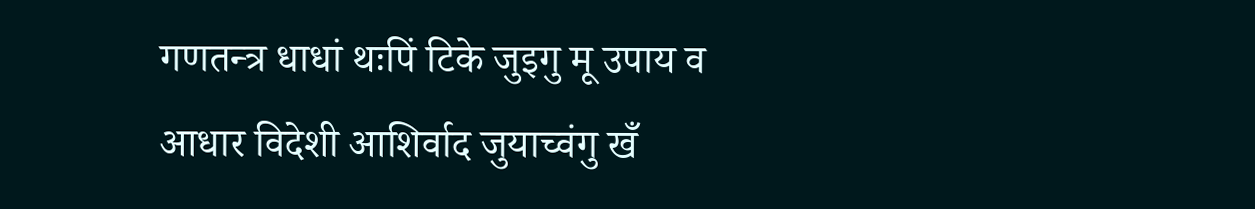गणतन्त्र धाधां थःपिं टिके जुइगु मू उपाय व आधार विदेशी आशिर्वाद जुयाच्वंगु खँ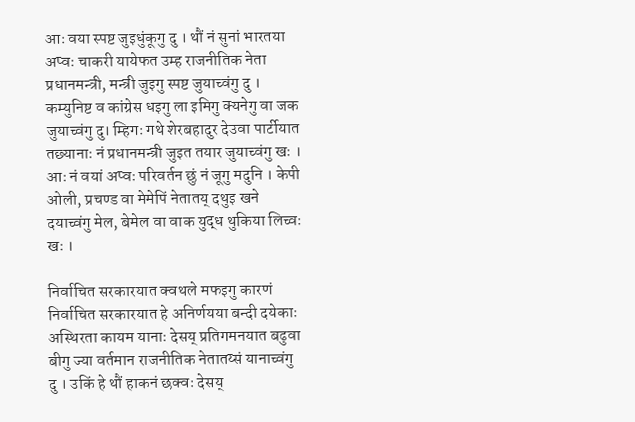आः वया स्पष्ट जुइधुंकूगु दु । थौं नं सुनां भारतया अप्वः चाकरी यायेफत उम्ह राजनीतिक नेता प्रधानमन्त्री, मन्त्री जुइगु स्पष्ट जुयाच्वंगु दु । कम्युनिष्ट व कांग्रेस धइगु ला इमिगु क्यनेगु वा जक जुयाच्वंगु दु। म्हिगः गथे शेरबहादुर देउवा पार्टीयात तछ्यानाः नं प्रधानमन्त्री जुइत तयार जुयाच्वंगु खः । आः नं वयां अप्वः परिवर्तन छुं नं जूगु मदुनि । केपी ओली, प्रचण्ड वा मेमेपिं नेतातय् दथुइ खने दयाच्वंगु मेल, बेमेल वा वाक युद्ध थुकिया लिच्वः खः ।

निर्वाचित सरकारयात क्वथले मफइगु कारणं निर्वाचित सरकारयात हे अनिर्णयया बन्दी दयेकाः अस्थिरता कायम यानाः देसय् प्रतिगमनयात बढुवा बीगु ज्या वर्तमान राजनीतिक नेतातय्सं यानाच्वंगु दु । उकिं हे थौं हाकनं छक्वः देसय्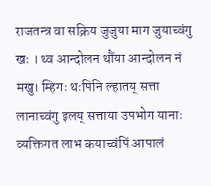राजतन्त्र वा सक्रिय जुजुया माग जुयाच्वंगु खः । थ्व आन्दोलन थौंया आन्दोलन नं मखु। म्हिगः थःपिनि ल्हातय् सत्ता लानाच्वंगु इलय् सत्ताया उपभोग यानाः व्यक्तिगत लाभ कयाच्वंपिं आपालं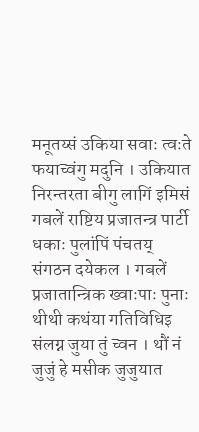मनूतय्सं उकिया सवाः त्वःते फयाच्वंगु मदुनि । उकियात निरन्तरता बीगु लागिं इमिसं गबलें राष्टिय प्रजातन्त्र पार्टी धकाः पुलांपिं पंचतय् संगठन दयेकल । गबलें प्रजातान्त्रिक ख्वाःपाः पुनाः थीथी कथंया गतिविधिइ संलग्न जुया तुं च्वन । थौं नं जुजुं हे मसीक जुजुयात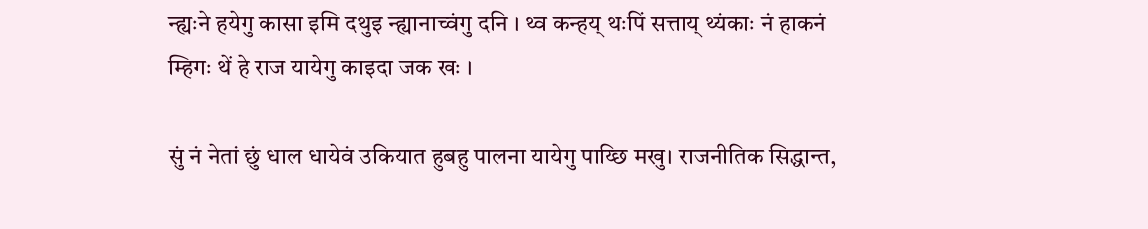न्ह्यःने हयेगु कासा इमि दथुइ न्ह्यानाच्वंगु दनि । थ्व कन्हय् थःपिं सत्ताय् थ्यंकाः नं हाकनं म्हिगः थें हे राज यायेगु काइदा जक खः ।

सुं नं नेतां छुं धाल धायेवं उकियात हुबहु पालना यायेगु पाय्छि मखु। राजनीतिक सिद्धान्त,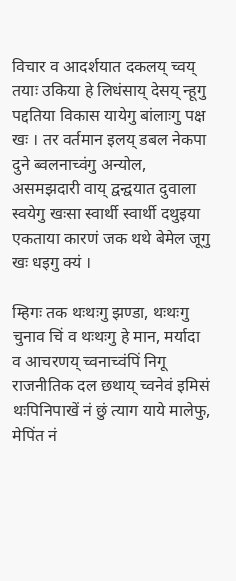विचार व आदर्शयात दकलय् च्वय् तयाः उकिया हे लिधंसाय् देसय् न्हूगु पद्दतिया विकास यायेगु बांलाःगु पक्ष खः । तर वर्तमान इलय् डबल नेकपा दुने ब्वलनाच्वंगु अन्योल, असमझदारी वाय् द्वन्द्वयात दुवाला स्वयेगु खःसा स्वार्थी स्वार्थी दथुइया एकताया कारणं जक थथे बेमेल जूगु खः धइगु क्यं ।

म्हिगः तक थःथःगु झण्डा, थःथःगु चुनाव चिं व थःथःगु हे मान, मर्यादा व आचरणय् च्वनाच्वंपिं निगू राजनीतिक दल छथाय् च्वनेवं इमिसं थःपिनिपाखें नं छुं त्याग याये मालेफु, मेपिंत नं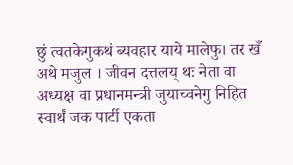छुं त्वतकेगुकथं ब्यवहार याये मालेफु। तर खँ अथे मजुल । जीवन दत्तलय् थः नेता वा अध्यक्ष वा प्रधानमन्त्री जुयाच्वनेगु निहित स्वार्थं जक पार्टी एकता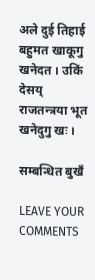अले दुई तिहाई बहुमत खाकूगु खनेदत । उकिं देसय् राजतन्त्रया भूत खनेदुगु खः ।

सम्बन्धित बुखँ

LEAVE YOUR COMMENTS